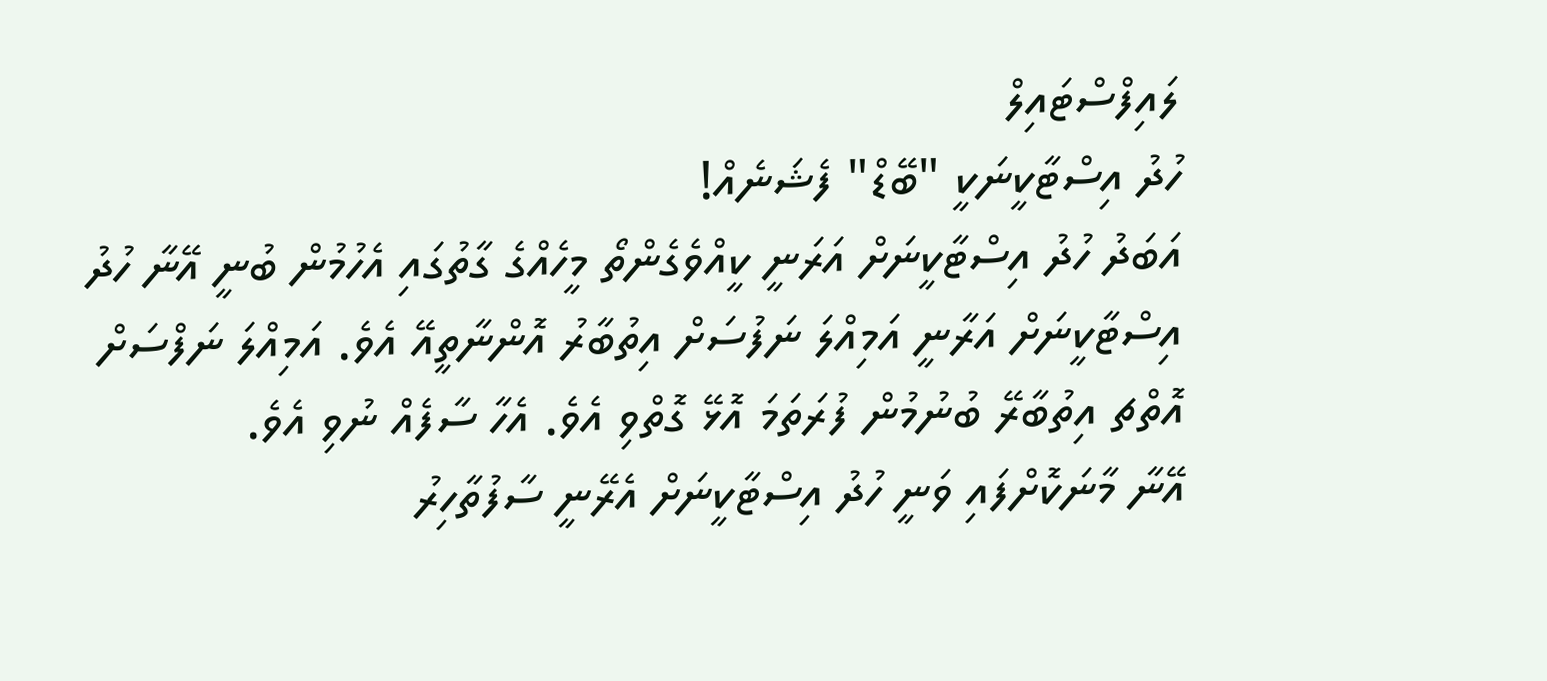ލައިފްސްޓައިލް
ހުދު އިސްޓާކީނަކީ "ބޭޑް" ފެޝަނެއް!
އަބަދު ހުދު އިސްޓާކީނަށް އަރަނީ ކީއްވެގެންތޯ މީހެއްގެ ގާތުގައި އެހުމުން ބުނީ އޭނާ ހުދު އިސްޓާކީނަށް އަރާނީ އަމިއްލަ ނަފުސަށް އިތުބާރު އޮންނާތީއޭ އެވެ. އަމިއްލަ ނަފްސަށް އޮތްޗ އިތުބާރޭ ބުނުމުން ފުރަތަމަ އޮޅޭ ގޮތްވި އެވެ. އެހާ ސާފެއް ނުވި އެވެ.
އޭނާ މާނަކޮށްފައި ވަނީ ހުދު އިސްޓާކީނަށް އެރޭނީ ސާފުތާހިރު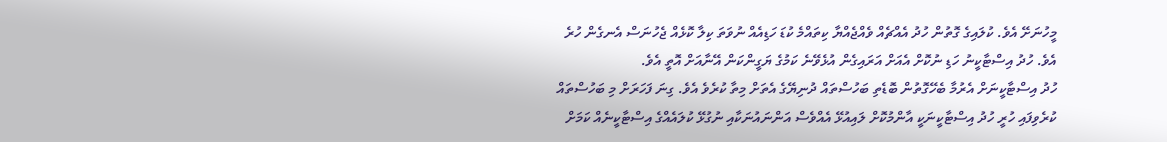މީހުނަށޭ އެވެ. ކުލައިގެ ގޮތުން ހުދު އެއްޗެއް ވެއްޖެއްޔާ ކިތައްމެ ކުޑަ ހަޑިއެއް ނުވަތަ ކިލާ ކޮޅެއް ޖެހުނަސް އެނގެން ހުރެ އެވެ. ހުދު އިސްޓާކީނު ހަޑި ނުކޮށް އެއަށް އަރައިގެން އުޅެވޭނެ ކަމުގެ ޔަގީންކަން އޭނާއަށް އޮތީ އެވެ.
ހުދު އިސްޓާކީނަށް އެރުމާ ބެހޭގޮތުން ބޮޑެތި ބަހުސްތައް ދުނިޔޭގެ އެތަށް މިތާ ކުރެވެ އެވެ. ގިނަ ފަހަރަށް މި ބަހުސްތައް ކުރެވިފައި ހުރީ ހުދު އިސްޓާކީނަކީ އާންމުކޮށް ލައިއުޅޭ އެއްވެސް އަންނައުނަކާއި ނުގުޅޭ ކުލައެއްގެ އިސްޓާކީނެއް ކަމަށް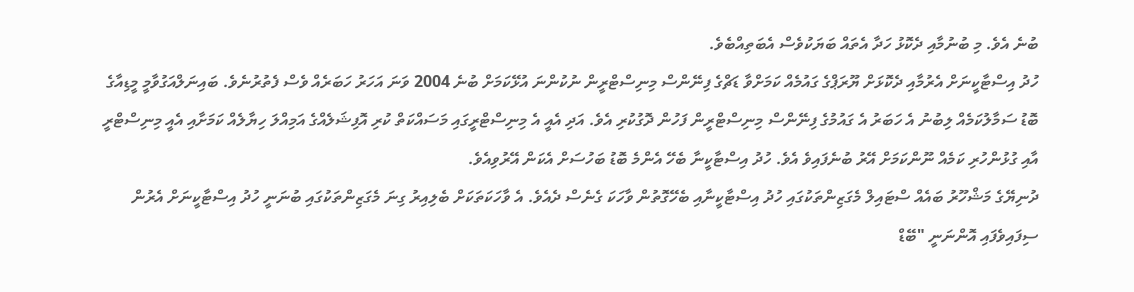ބުނެ އެވެ. މި ބުނުމާއި ދެކޮޅު ހަދާ އެތައް ބަޔަކުވެސް އެބަތިއްބެވެ.
ހުދު އިސްޓާކީނަށް އެރުމާއި ދެކޮޅަށް ޔޫރަޕްގެ ގައުމެއް ކަމަށްވާ ޑަޗްގެ ފިނޭންސް މިނިސްޓްރީން ނުކުންނަ އުޅޭކަމަށް ބުނެ 2004 ވަނަ އަހަރު ހަބަރެއް ވެސް ފެތުރުނެވެ. ބައިނަލްއަގުވާމީ މީޑިއާގެ ބޮޑު ސަމާލުކަމެއް ލިބުނު އެ ހަބަރު އެ ގައުމުގެ ފިނޭންސް މިނިސްޓްރީން ފަހުން ދޮގުކުރި އެވެ. އަދި އެއީ އެ މިނިސްޓްރީގައި މަސައްކަތް ކުރި އޮފިޝަލެއްގެ އަމިއްލަ ހިޔާލެއް ކަމަށާއި އެއީ މިނިސްޓްރީ އާއި ގުޅުންހުރި ކަމެއް ނޫންކަމަށް އޭރު ބުނެފައިވެ އެވެ. ހުދު އިސްޓާކީނާ ބެހޭ އެންމެ ބޮޑު ބަހުސަށް އެކަން އޭރުވިއެވެ.
ދުނިޔޭގެ މަޝްހޫރު ބައެއް ސްޓައިލް މެގަޒިންތަކުގައި ހުދު އިސްޓާކީނާއި ބެހޭގޮތުން ވާހަކަ ގެނެސް ދެއެވެ. އެ ވާހަކަތަކަށް ބެލިއިރު ގިނަ މެގަޒިންތަކުގައި ބުނަނީ ހުދު އިސްޓާކީނަށް އެރުން ސިފައިވެފައި އޮންނަނީ "ބޭޑް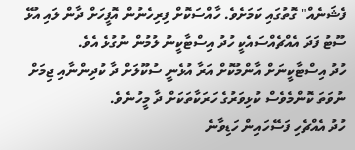ފެޝަނެއް" ގޮތުގައި ކަމަށެވެ. ހާއްސަކޮށް ފިރިހެނުން އޮފީހަށް ދާން ލައި އުޅޭ ސޫޓު ފަދަ އެއްޗެއްސައެކީ ހުދު އިސްޓާކީނު ލުމުން ނުގުޅެ އެވެ.
ހުދު އިސްޓާކީނަށް އާންމުކޮށް އަރާ އުޅެނީ ސުކޫލަށް ދާ ކުދިންނާއި ޖިމަށް ނުވަތަ ކޮންމެވެސް ކުޅިވަރުގެ ހަރަކާތަކަށް ދާ މީހުނެވެ.
ހުދު އެއްޗެހި ފަސޭހައިން ހަޑިވާނެ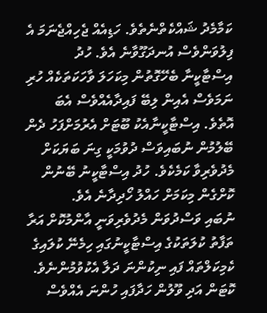ކަމާމެދު ޝައްކެތްނެތެވެ. ހަޑިއެއް ޖެހިއްޖެނަމަ އެ ފިލުވަންވެސް އުނދަގޫވާނެ އެވެ. ހުދު އިސްޓާކީނާ ބެހޭގޮތުން މިކަހަލަ ވާހަކަތަކެއް ހުރި ނަމަވެސް އެއިން ލިބޭ ފައިދާއެއްވެސް އެބަ އޮތެވެ. އިސްޓާކީނާއެކު ބޫޓަށް އެރުމަށްފަހު ދެން ބޭލުމުން ނުބައިވަސް ދުވުމަކީ ގިނަ ބަޔަކަށް މެދުވެރިވާ ކަމެކެވެ. ހުދު އިސްޓާކީނު ބޭނުން ކޮށްގެން މިކަމަށް ހައްލު ހޯދިދާނެ އެވެ.
ނުބައި ވަސްދުވަން މެދުވެރިވަނީ އާންމުކޮށް އަރާ ތަފާތު ކުލަތަކުގެ އިސްޓާކީނުގައި ހިމެނޭ ކުލައިގެ ކެމިކަލްތައް ފައި ނިކުންނަ ދަލާ އެކުވުމުންނެވެ. ކޮޓަން އަދި ވޫލުން ހަދާފައި ހުންނަ އެއްވެސް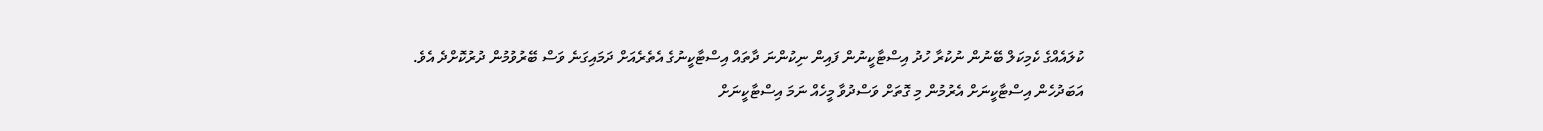ކުލައެއްގެ ކެމިކަލް ބޭނުން ނުކުރާ ހުދު އިސްޓާކީނުން ފައިން ނިކުންނަ ދާތައް އިސްޓާކީނުގެ އެތެރެއަށް ދަމައިގަނެ ވަސް ބޭރުވުމުން ދުރުކޮށްދެ އެވެ.
އަބަދުހެން އިސްޓާކީނަށް އެރުމުން މި ގޮތަށް ވަސްދުވާ މީހެއް ނަމަ އިސްޓާކީނަށް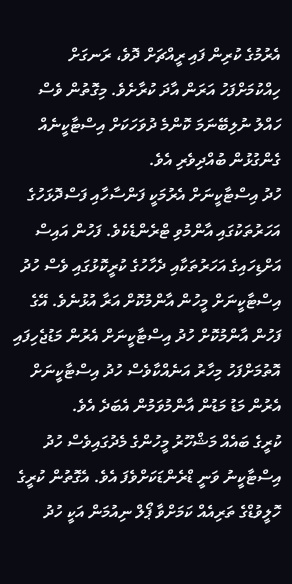އެރުމުގެ ކުރިން ފައި ރީއްޗަށް ދޮވެ، ރަނގަށް ހިއްކުމަށްފަހު އަރަން އާދަ ކުރާށެވެ. މިގޮތުން ވެސް ހައްލު ނުލިބޭނަމަ ކޮންމެ ދުވަހަކަށް އިސްޓާކީނެއް ގެންގުޅުން ބުއްދިވެރި އެވެ.
ހުދު އިސްޓާކީނަށް އެރުމަކީ ފަންސާހާއި ފަސްދޮޅަހުގެ އަހަރުތަކުގައި އާންމުވި ޓްރެންޑެކެވެ. ފަހުން އައިސް އަށްޑިހައިގެ އަހަރުތަކާއި ދެހާހުގެ ކުރީކޮޅުގައި ވެސް ހުދު އިސްޓާކީނަށް މީހުން އާންމުކޮށް އަރާ އުޅުނެވެ. އޭގެ ފަހުން އާންމުކޮށް ހުދު އިސްޓާކީނަށް އެރުން މަޑުޖެހިފައި އޮތުމަށްފަހު މިހާރު އަނެއްކާވެސް ހުދު އިސްޓާކީނަށް އެރުން މަޑު މަޑުން އާންމުވަމުން އެބަދެ އެވެ.
ކުރީގެ ބައެއް މަޝްހޫރު މީހުންގެ މެދުގައިވެސް ހުދު އިސްޓާކީނު ވަނީ ޑްރެންޑަކަށްވެފަ އެވެ. އެގޮތުން ކުރީގެ ހޮލީވުޑްގެ ތަރިއެއް ކަމަށްވާ ޕޯލް ނިއުމަން އަކީ ހުދު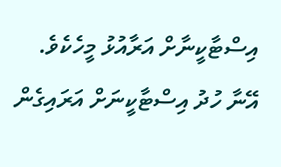އިސްޓާކީނާށް އަރާއުޅު މީހެކެވެ. އޭނާ ހުދު އިސްޓާކީނަށް އަރައިގެން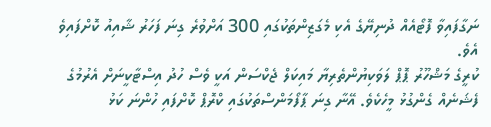ނަގާފައިވާ ފޮޓޯއެއް ދުނިޔޭގެ އެކި މެގަޒިންތަކުގައި 300 އަށްވުރެ ގިނަ ފަހަރު ޝާއިއު ކޮށްފައިވެ އެވެ.
ކުރީގެ މަޝްހޫރު ޕޮޕް ލަވަކިޔުންތެރިޔާ މައިކަލް ޖެކްސަން އަކީ ވެސް ހުދު އިސްޓާކީނަށް އެރުމުގެ ފެޝަނެއް ގެންގުޅު މީހެކެވެ. އޭނާ ގިނަ ޕާފޯމަންސްތަކުގައި ކްރޮޕް ކޮށްފައި ހުންނަ ކަޅު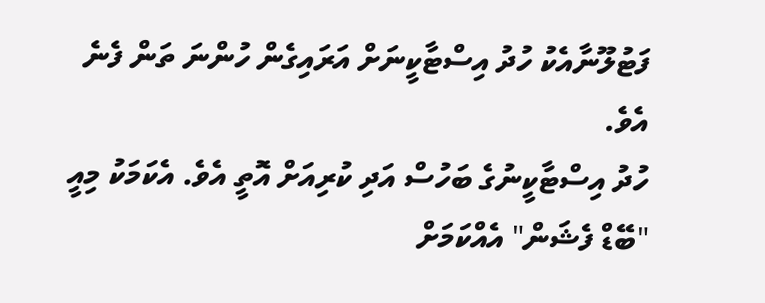ފަޓުލޫނާއެކު ހުދު އިސްޓާކީނަށް އަރައިގެން ހުންނަ ތަން ފެނެ އެވެ.
ހުދު އިސްޓާކީނުގެ ބަހުސް އަދި ކުރިއަށް އޮތީ އެވެ. އެކަމަކު މިއީ "ބޭޑް ފެޝަން" އެއްކަމަށް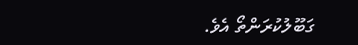ގަބޫލުކުރަންތޯ އެވެ.